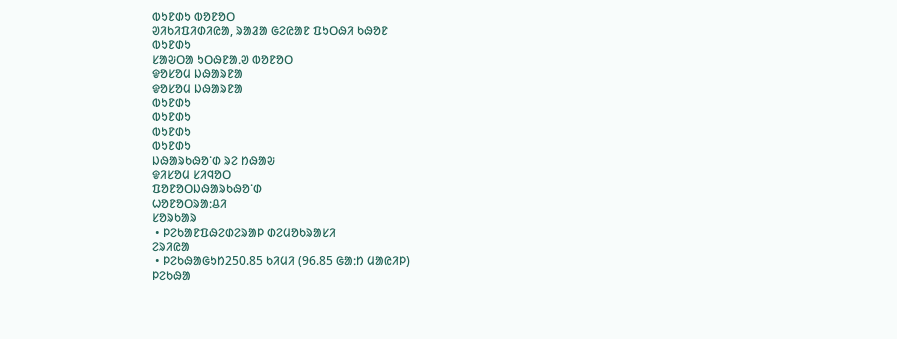ᱵᱩᱱᱰᱩ ᱵᱚᱱᱚᱛ
ᱣᱤᱠᱤᱯᱤᱰᱤᱭᱟ, ᱨᱟᱲᱟ ᱜᱮᱭᱟᱱ ᱯᱩᱛᱷᱤ ᱠᱷᱚᱱ
ᱵᱩᱱᱰᱩ
ᱥᱟᱶᱛᱟ ᱩᱛᱷᱱᱟᱹᱣ ᱵᱚᱱᱚᱛ
ᱫᱚᱥᱚᱢ ᱡᱷᱟᱨᱱᱟ
ᱫᱚᱥᱚᱢ ᱡᱷᱟᱨᱱᱟ
ᱵᱩᱱᱰᱩ
ᱵᱩᱱᱰᱩ
ᱵᱩᱱᱰᱩ
ᱵᱩᱱᱰᱩ
ᱡᱷᱟᱨᱠᱷᱚᱸᱰ ᱨᱮ ᱴᱷᱟᱶ
ᱫᱤᱥᱚᱢ ᱥᱤᱧᱚᱛ
ᱯᱚᱱᱚᱛᱡᱷᱟᱨᱠᱷᱚᱸᱰ
ᱦᱚᱱᱚᱛᱨᱟᱺᱪᱤ
ᱥᱚᱨᱠᱟᱨ
 • ᱞᱮᱠᱟᱱᱯᱷᱮᱰᱮᱨᱟᱞ ᱰᱮᱢᱚᱠᱨᱟᱥᱤ
ᱮᱨᱤᱭᱟ
 • ᱞᱮᱠᱷᱟᱜᱩᱴ250.85 ᱠᱤᱢᱤ (96.85 ᱜᱟᱺᱴ ᱢᱟᱭᱤᱞ)
ᱞᱮᱠᱷᱟ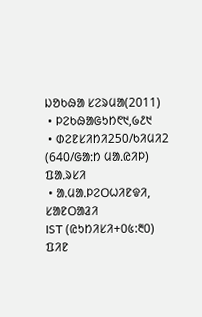ᱡᱚᱠᱷᱟ ᱥᱮᱨᱢᱟ(2011)
 • ᱞᱮᱠᱷᱟᱜᱩᱴ᱖᱑,᱙᱒᱑
 • ᱰᱮᱱᱥᱤᱴᱤ250/ᱠᱤᱢᱤ2 (640/ᱜᱟᱺᱴ ᱢᱟᱹᱭᱤᱞ)
ᱯᱟᱹᱨᱥᱤ
 • ᱟᱹᱢᱟᱹᱞᱮᱛᱦᱤᱱᱫᱤ, ᱥᱟᱱᱛᱟᱲᱤ
IST (ᱭᱩᱴᱤᱥᱤ+᱐᱕:᱓᱐)
ᱯᱤᱱ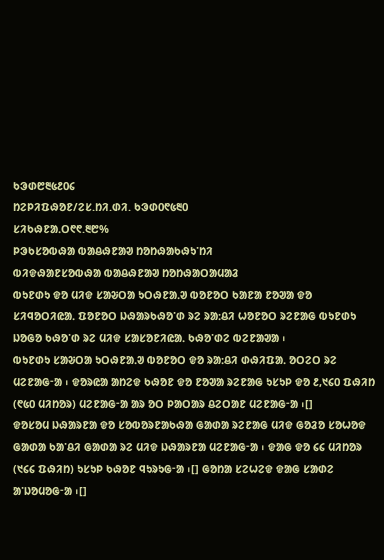ᱠᱳᱰ᱘᱓᱕᱒᱐᱔
ᱴᱮᱞᱤᱯᱷᱚᱱ/ᱮᱥ.ᱴᱤ.ᱰᱤ. ᱠᱳᱰ᱐᱖᱕᱓᱐
ᱥᱤᱠᱷᱱᱟᱹᱛ᱖᱖.᱓᱘%
ᱞᱳᱠᱥᱚᱵᱷᱟ ᱵᱟᱪᱷᱱᱟᱣ ᱴᱚᱴᱷᱟᱠᱷᱩᱸᱴᱤ
ᱵᱤᱫᱷᱟᱱᱥᱚᱵᱷᱟ ᱵᱟᱪᱷᱱᱟᱣ ᱴᱚᱴᱷᱟᱛᱟᱢᱟᱲ
ᱵᱩᱱᱰᱩ ᱫᱚ ᱢᱤᱫ ᱥᱟᱶᱛᱟ ᱩᱛᱷᱱᱟᱹᱣ ᱵᱚᱱᱚᱛ ᱠᱟᱱᱟ ᱱᱚᱣᱟ ᱫᱚ ᱥᱤᱧᱚᱛᱤᱭᱟᱹ ᱯᱚᱱᱚᱛ ᱡᱷᱟᱨᱠᱷᱚᱸᱰ ᱨᱮ ᱨᱟᱺᱪᱤ ᱦᱚᱱᱚᱛ ᱨᱮᱱᱟᱜ ᱵᱩᱱᱰᱩ ᱡᱚᱜᱚ ᱠᱷᱚᱸᱰ ᱨᱮ ᱢᱤᱫ ᱥᱟᱥᱚᱱᱤᱭᱟᱹ ᱠᱷᱚᱸᱰᱮ ᱵᱮᱱᱟᱣᱟ ᱾
ᱵᱩᱱᱰᱩ ᱥᱟᱶᱛᱟ ᱩᱛᱷᱱᱟᱹᱣ ᱵᱚᱱᱚᱛ ᱫᱚ ᱨᱟᱺᱪᱤ ᱰᱷᱤᱯᱟᱹ ᱚᱛᱮᱛ ᱨᱮ ᱢᱮᱱᱟᱜᱼᱟ ᱾ ᱫᱚᱨᱭᱟ ᱟᱴᱮᱫ ᱠᱷᱚᱱ ᱫᱚ ᱱᱚᱣᱟ ᱨᱮᱱᱟᱜ ᱩᱥᱩᱞ ᱫᱚ ᱒,᱑᱔᱐ ᱯᱷᱤᱴ (᱖᱕᱐ ᱢᱤᱴᱚᱨ) ᱢᱮᱱᱟᱜᱼᱟ ᱟᱨ ᱚᱛ ᱞᱟᱛᱟᱨ ᱪᱮᱛᱟᱱ ᱢᱮᱱᱟᱜᱼᱟ ᱾[]
ᱫᱚᱥᱚᱢ ᱡᱷᱟᱨᱱᱟ ᱫᱚ ᱥᱚᱵᱚᱨᱱᱟᱠᱷᱟ ᱜᱟᱰᱟ ᱨᱮᱱᱟᱜ ᱢᱤᱫ ᱜᱚᱲᱚ ᱥᱚᱦᱚᱫ ᱜᱟᱰᱟ ᱠᱟᱸᱪᱤ ᱜᱟᱰᱟ ᱨᱮ ᱢᱤᱫ ᱡᱷᱟᱨᱱᱟ ᱢᱮᱱᱟᱜᱼᱟ ᱾ ᱫᱟᱜ ᱫᱚ ᱔᱔ ᱢᱤᱴᱚᱨ (᱑᱔᱔ ᱯᱷᱤᱴ) ᱩᱥᱩᱞ ᱠᱷᱚᱱ ᱧᱩᱨᱩᱜᱼᱟ ᱾[] ᱜᱚᱴᱟ ᱥᱮᱦᱮᱫ ᱫᱟᱜ ᱥᱟᱰᱮ ᱟᱸᱡᱚᱢᱚᱜᱼᱟ ᱾[]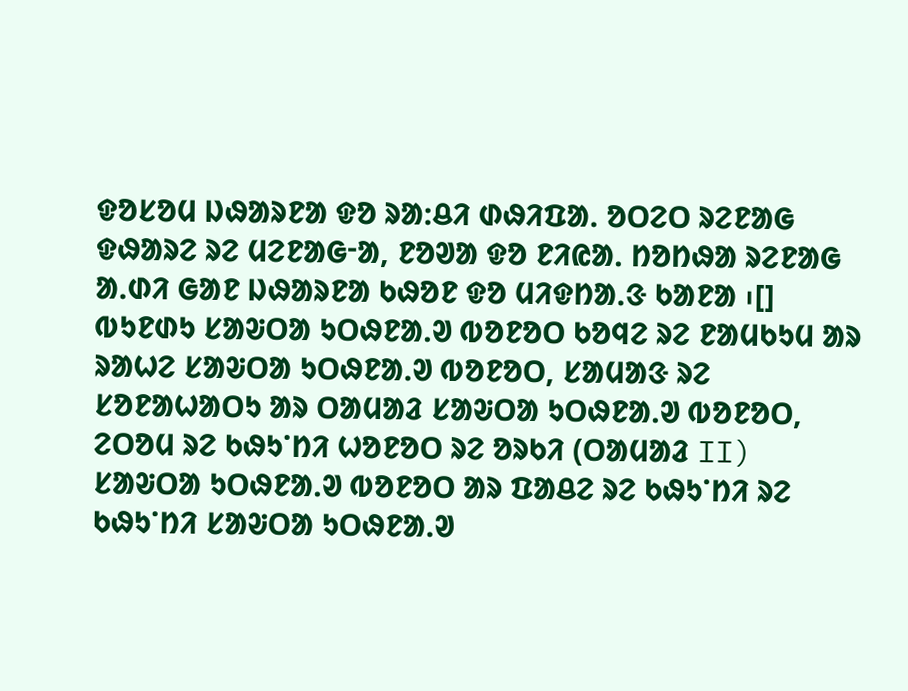ᱫᱚᱥᱚᱢ ᱡᱷᱟᱨᱱᱟ ᱫᱚ ᱨᱟᱺᱪᱤ ᱰᱷᱤᱯᱟᱹ ᱚᱛᱮᱛ ᱨᱮᱱᱟᱜ ᱫᱷᱟᱨᱮ ᱨᱮ ᱢᱮᱱᱟᱜᱼᱟ, ᱱᱚᱣᱟ ᱫᱚ ᱱᱤᱭᱟᱹ ᱴᱚᱴᱷᱟ ᱨᱮᱱᱟᱜ ᱟᱹᱰᱤ ᱜᱟᱱ ᱡᱷᱟᱨᱱᱟ ᱠᱷᱚᱱ ᱫᱚ ᱢᱤᱫᱴᱟᱹᱝ ᱠᱟᱱᱟ ᱾[]
ᱵᱩᱱᱰᱩ ᱥᱟᱶᱛᱟ ᱩᱛᱷᱱᱟᱹᱣ ᱵᱚᱱᱚᱛ ᱠᱚᱧᱮ ᱨᱮ ᱱᱟᱢᱠᱩᱢ ᱟᱨ ᱨᱟᱦᱮ ᱥᱟᱶᱛᱟ ᱩᱛᱷᱱᱟᱹᱣ ᱵᱚᱱᱚᱛ, ᱥᱟᱢᱟᱝ ᱨᱮ ᱥᱚᱱᱟᱦᱟᱛᱩ ᱟᱨ ᱛᱟᱢᱟᱲ ᱥᱟᱶᱛᱟ ᱩᱛᱷᱱᱟᱹᱣ ᱵᱚᱱᱚᱛ, ᱮᱛᱚᱢ ᱨᱮ ᱠᱷᱩᱸᱴᱤ ᱦᱚᱱᱚᱛ ᱨᱮ ᱚᱨᱠᱤ (ᱛᱟᱢᱟᱲ II) ᱥᱟᱶᱛᱟ ᱩᱛᱷᱱᱟᱹᱣ ᱵᱚᱱᱚᱛ ᱟᱨ ᱯᱟᱪᱮ ᱨᱮ ᱠᱷᱩᱸᱴᱤ ᱨᱮ ᱠᱷᱩᱸᱴᱤ ᱥᱟᱶᱛᱟ ᱩᱛᱷᱱᱟᱹᱣ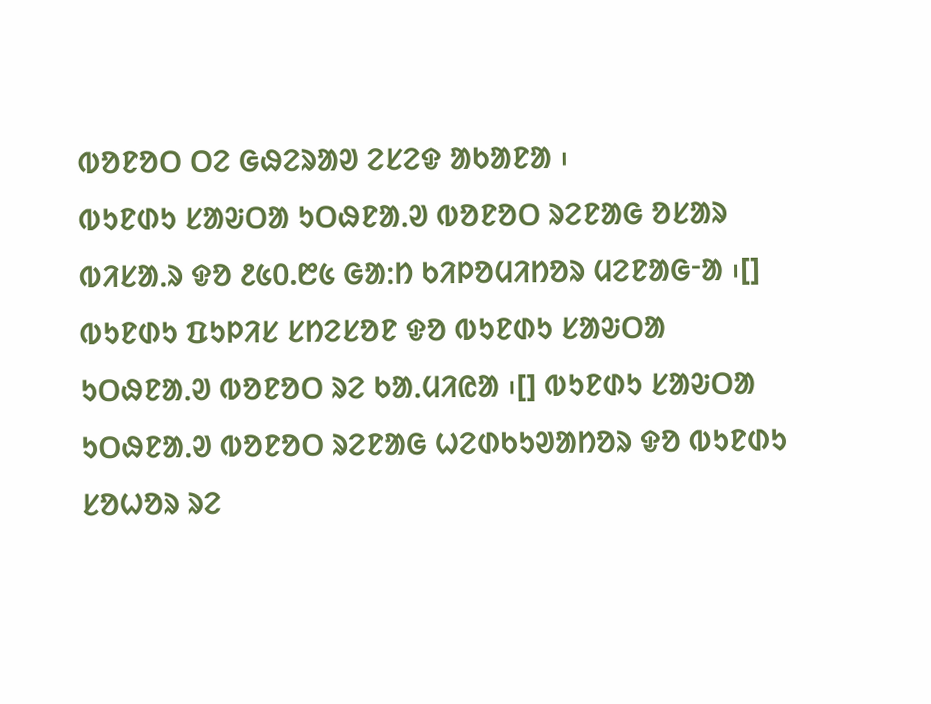ᱵᱚᱱᱚᱛ ᱛᱮ ᱜᱷᱮᱨᱟᱣ ᱮᱥᱮᱫ ᱟᱠᱟᱱᱟ ᱾
ᱵᱩᱱᱰᱩ ᱥᱟᱶᱛᱟ ᱩᱛᱷᱱᱟᱹᱣ ᱵᱚᱱᱚᱛ ᱨᱮᱱᱟᱜ ᱚᱥᱟᱨ ᱵᱤᱥᱟᱹᱨ ᱫᱚ ᱒᱕᱐.᱘᱕ ᱜᱟᱺᱴ ᱠᱤᱞᱚᱢᱤᱴᱚᱨ ᱢᱮᱱᱟᱜᱼᱟ ᱾[] ᱵᱩᱱᱰᱩ ᱯᱩᱞᱤᱥ ᱥᱴᱮᱥᱚᱱ ᱫᱚ ᱵᱩᱱᱰᱩ ᱥᱟᱶᱛᱟ ᱩᱛᱷᱱᱟᱹᱣ ᱵᱚᱱᱚᱛ ᱨᱮ ᱠᱟᱹᱢᱤᱭᱟ ᱾[] ᱵᱩᱱᱰᱩ ᱥᱟᱶᱛᱟ ᱩᱛᱷᱱᱟᱹᱣ ᱵᱚᱱᱚᱛ ᱨᱮᱱᱟᱜ ᱦᱮᱰᱠᱩᱣᱟᱴᱚᱨ ᱫᱚ ᱵᱩᱱᱰᱩ ᱥᱚᱦᱚᱨ ᱨᱮ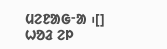ᱢᱮᱱᱟᱜᱼᱟ ᱾[]
ᱦᱚᱲ ᱮᱞ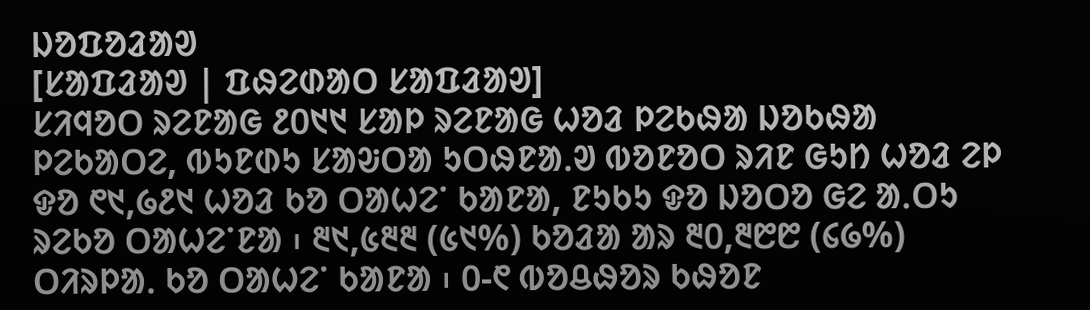ᱡᱚᱯᱚᱲᱟᱣ
[ᱥᱟᱯᱲᱟᱣ | ᱯᱷᱮᱰᱟᱛ ᱥᱟᱯᱲᱟᱣ]
ᱥᱤᱧᱚᱛ ᱨᱮᱱᱟᱜ ᱒᱐᱑᱑ ᱥᱟᱞ ᱨᱮᱱᱟᱜ ᱦᱚᱲ ᱞᱮᱠᱷᱟ ᱡᱚᱠᱷᱟ ᱞᱮᱠᱟᱛᱮ, ᱵᱩᱱᱰᱩ ᱥᱟᱶᱛᱟ ᱩᱛᱷᱱᱟᱹᱣ ᱵᱚᱱᱚᱛ ᱨᱤᱱ ᱜᱩᱴ ᱦᱚᱲ ᱮᱞ ᱫᱚ ᱖᱑,᱙᱒᱑ ᱦᱚᱲ ᱠᱚ ᱛᱟᱦᱮᱸ ᱠᱟᱱᱟ, ᱱᱩᱠᱩ ᱫᱚ ᱡᱚᱛᱚ ᱜᱮ ᱟᱹᱛᱩ ᱨᱮᱠᱚ ᱛᱟᱦᱮᱸᱱᱟ ᱾ ᱓᱑,᱕᱓᱓ (᱕᱑%) ᱠᱚᱲᱟ ᱟᱨ ᱓᱐,᱓᱘᱘ (᱔᱙%) ᱛᱤᱨᱞᱟᱹ ᱠᱚ ᱛᱟᱦᱮᱸ ᱠᱟᱱᱟ ᱾ ᱐-᱖ ᱵᱚᱪᱷᱚᱨ ᱠᱷᱚᱱ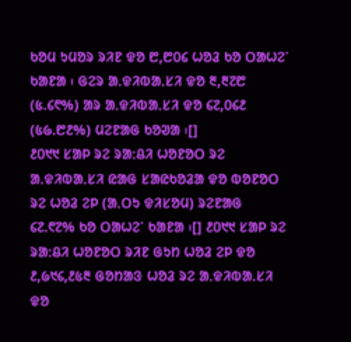ᱠᱚᱢ ᱩᱢᱚᱨ ᱨᱤᱱ ᱫᱚ ᱘,᱘᱐᱔ ᱦᱚᱲ ᱠᱚ ᱛᱟᱦᱮᱸ ᱠᱟᱱᱟ ᱾ ᱜᱮᱨ ᱟᱹᱫᱤᱵᱟᱹᱥᱤ ᱫᱚ ᱓,᱓᱗᱘ (᱕.᱔᱖%) ᱟᱨ ᱟᱹᱫᱤᱵᱟᱹᱥᱤ ᱫᱚ ᱔᱗,᱐᱔᱒ (᱕᱙.᱘᱒%) ᱢᱮᱱᱟᱜ ᱠᱚᱣᱟ ᱾[]
᱒᱐᱑᱑ ᱥᱟᱞ ᱨᱮ ᱨᱟᱺᱪᱤ ᱦᱚᱱᱚᱛ ᱨᱮ ᱟᱹᱫᱤᱵᱟᱹᱥᱤ ᱭᱟᱜ ᱥᱟᱭᱠᱚᱲᱟ ᱫᱚ ᱵᱚᱱᱚᱛ ᱨᱮ ᱦᱚᱲ ᱮᱞ (ᱟᱹᱛᱩ ᱫᱤᱥᱚᱢ) ᱨᱮᱱᱟᱜ ᱔᱗.᱖᱗% ᱠᱚ ᱛᱟᱦᱮᱸ ᱠᱟᱱᱟ ᱾[] ᱒᱐᱑᱑ ᱥᱟᱞ ᱨᱮ ᱨᱟᱺᱪᱤ ᱦᱚᱱᱚᱛ ᱨᱤᱱ ᱜᱩᱴ ᱦᱚᱲ ᱮᱞ ᱫᱚ ᱒,᱙᱑᱔,᱒᱕᱓ ᱜᱚᱴᱟᱝ ᱦᱚᱲ ᱨᱮ ᱟᱹᱫᱤᱵᱟᱹᱥᱤ ᱫᱚ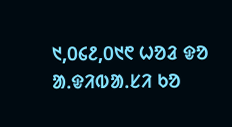᱑,᱐᱔᱒,᱐᱑᱖ ᱦᱚᱲ ᱫᱚ ᱟᱹᱫᱤᱵᱟᱹᱥᱤ ᱠᱚ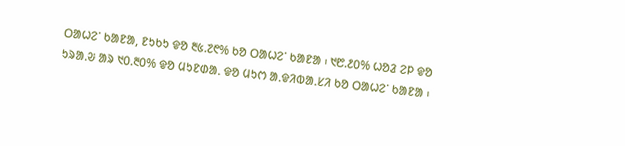ᱛᱟᱦᱮᱸ ᱠᱟᱱᱟ, ᱱᱩᱠᱩ ᱫᱚ ᱓᱕.᱗᱖% ᱠᱚ ᱛᱟᱦᱮᱸ ᱠᱟᱱᱟ ᱾ ᱑᱘.᱒᱐% ᱦᱚᱲ ᱮᱞ ᱫᱚ ᱩᱨᱟᱹᱶ ᱟᱨ ᱑᱐.᱓᱐% ᱫᱚ ᱢᱩᱱᱰᱟᱹ ᱫᱚ ᱢᱩᱬ ᱟᱹᱫᱤᱵᱟᱹᱥᱤ ᱠᱚ ᱛᱟᱦᱮᱸ ᱠᱟᱱᱟ ᱾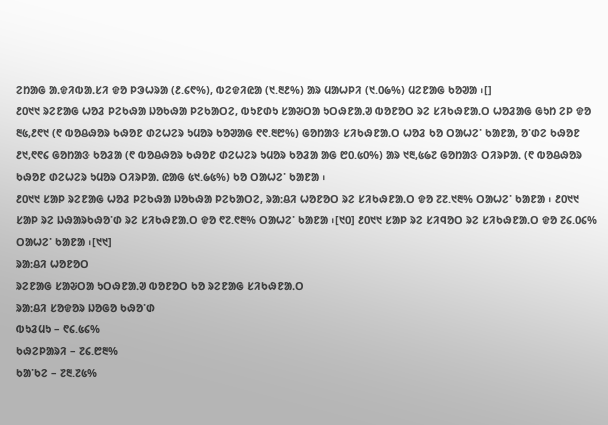ᱮᱴᱟᱜ ᱟᱹᱫᱤᱵᱟᱹᱥᱤ ᱫᱚ ᱞᱳᱦᱨᱟ (᱒.᱔᱖%), ᱵᱮᱫᱤᱭᱟ (᱑.᱓᱒%) ᱟᱨ ᱢᱟᱦᱞᱤ (᱑.᱐᱙%) ᱢᱮᱱᱟᱜ ᱠᱚᱣᱟ ᱾[]
᱒᱐᱑᱑ ᱨᱮᱱᱟᱜ ᱦᱚᱲ ᱞᱮᱠᱷᱟ ᱡᱚᱠᱷᱟ ᱞᱮᱠᱟᱛᱮ, ᱵᱩᱱᱰᱩ ᱥᱟᱶᱛᱟ ᱩᱛᱷᱱᱟᱹᱣ ᱵᱚᱱᱚᱛ ᱨᱮ ᱥᱤᱠᱷᱱᱟᱹᱛ ᱦᱚᱲᱟᱜ ᱜᱩᱴ ᱮᱞ ᱫᱚ ᱓᱕,᱒᱖᱑ (᱖ ᱵᱚᱪᱷᱚᱨ ᱠᱷᱚᱱ ᱰᱮᱦᱮᱨ ᱩᱢᱚᱨ ᱠᱚᱣᱟᱜ ᱖᱖.᱓᱘%) ᱜᱚᱴᱟᱝ ᱥᱤᱠᱷᱱᱟᱹᱛ ᱦᱚᱲ ᱠᱚ ᱛᱟᱦᱮᱸ ᱠᱟᱱᱟ, ᱚᱸᱰᱮ ᱠᱷᱚᱱ ᱒᱑,᱖᱖᱔ ᱜᱚᱴᱟᱝ ᱠᱚᱲᱟ (᱖ ᱵᱚᱪᱷᱚᱨ ᱠᱷᱚᱱ ᱰᱮᱦᱮᱨ ᱩᱢᱚᱨ ᱠᱚᱲᱟ ᱟᱜ ᱘᱐.᱕᱐%) ᱟᱨ ᱑᱓,᱕᱙᱗ ᱜᱚᱴᱟᱝ ᱛᱤᱨᱞᱟᱹ (᱖ ᱵᱚᱪᱷᱚᱨ ᱠᱷᱚᱱ ᱰᱮᱦᱮᱨ ᱩᱢᱚᱨ ᱛᱤᱨᱞᱟᱹ ᱭᱟᱜ ᱕᱑.᱙᱕%) ᱠᱚ ᱛᱟᱦᱮᱸ ᱠᱟᱱᱟ ᱾
᱒᱐᱑᱑ ᱥᱟᱞ ᱨᱮᱱᱟᱜ ᱦᱚᱲ ᱞᱮᱠᱷᱟ ᱡᱚᱠᱷᱟ ᱞᱮᱠᱟᱛᱮ, ᱨᱟᱺᱪᱤ ᱦᱚᱱᱚᱛ ᱨᱮ ᱥᱤᱠᱷᱱᱟᱹᱛ ᱫᱚ ᱗᱗.᱑᱓% ᱛᱟᱦᱮᱸ ᱠᱟᱱᱟ ᱾ ᱒᱐᱑᱑ ᱥᱟᱞ ᱨᱮ ᱡᱷᱟᱨᱠᱷᱚᱸᱰ ᱨᱮ ᱥᱤᱠᱷᱱᱟᱹᱛ ᱫᱚ ᱖᱗.᱖᱓% ᱛᱟᱦᱮᱸ ᱠᱟᱱᱟ ᱾[᱑᱐] ᱒᱐᱑᱑ ᱥᱟᱞ ᱨᱮ ᱥᱤᱧᱚᱛ ᱨᱮ ᱥᱤᱠᱷᱱᱟᱹᱛ ᱫᱚ ᱗᱔.᱐᱔% ᱛᱟᱦᱮᱸ ᱠᱟᱱᱟ ᱾[᱑᱑]
ᱨᱟᱺᱪᱤ ᱦᱚᱱᱚᱛ
ᱨᱮᱱᱟᱜ ᱥᱟᱶᱛᱟ ᱩᱛᱷᱱᱟᱹᱣ ᱵᱚᱱᱚᱛ ᱠᱚ ᱨᱮᱱᱟᱜ ᱥᱤᱠᱷᱱᱟᱹᱛ
ᱨᱟᱺᱪᱤ ᱥᱚᱫᱚᱨ ᱡᱚᱜᱚ ᱠᱷᱚᱸᱰ
ᱵᱩᱲᱢᱩ – ᱖᱔.᱕᱔%
ᱠᱷᱮᱞᱟᱨᱤ – ᱗᱔.᱘᱓%
ᱠᱟᱸᱠᱮ – ᱗᱓.᱗᱕%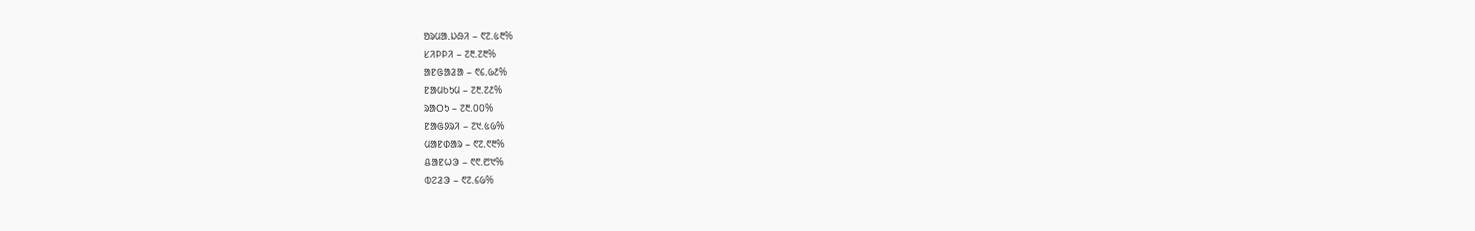ᱚᱨᱢᱟᱹᱡᱷᱤ – ᱖᱗.᱕᱓%
ᱥᱤᱞᱞᱤ – ᱗᱓.᱗᱓%
ᱟᱱᱜᱟᱲᱟ – ᱖᱔.᱙᱒%
ᱱᱟᱢᱠᱩᱢ – ᱗᱓.᱗᱒%
ᱨᱟᱛᱩ – ᱗᱓.᱐᱐%
ᱱᱟᱜᱽᱨᱤ – ᱗᱑.᱕᱙%
ᱢᱟᱱᱰᱟᱨ – ᱖᱗.᱖᱓%
ᱪᱟᱱᱦᱳ – ᱖᱖.᱘᱑%
ᱵᱮᱲᱳ – ᱖᱗.᱔᱙%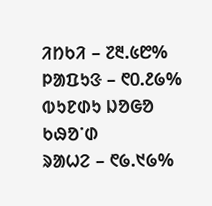ᱤᱴᱠᱤ – ᱗᱓.᱕᱘%
ᱞᱟᱯᱩᱝ – ᱖᱐.᱒᱙%
ᱵᱩᱱᱰᱩ ᱡᱚᱜᱚ ᱠᱷᱚᱸᱰ
ᱨᱟᱦᱮ – ᱖᱙.᱑᱙%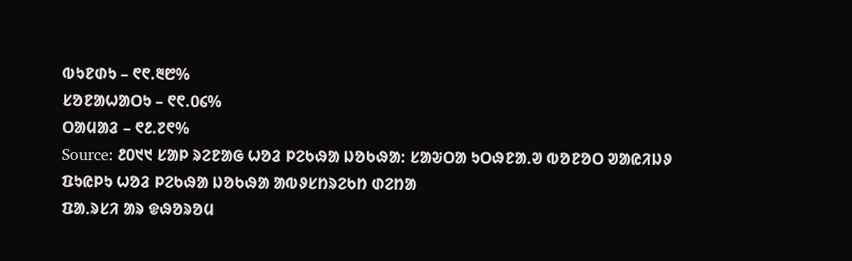ᱵᱩᱱᱰᱩ – ᱖᱖.᱓᱘%
ᱥᱚᱱᱟᱦᱟᱛᱩ – ᱖᱖.᱐᱔%
ᱛᱟᱢᱟᱲ – ᱖᱒.᱗᱖%
Source: ᱒᱐᱑᱑ ᱥᱟᱞ ᱨᱮᱱᱟᱜ ᱦᱚᱲ ᱞᱮᱠᱷᱟ ᱡᱚᱠᱷᱟ: ᱥᱟᱶᱛᱟ ᱩᱛᱷᱱᱟᱹᱣ ᱵᱚᱱᱚᱛ ᱣᱟᱭᱤᱡᱽ
ᱯᱩᱭᱞᱩ ᱦᱚᱲ ᱞᱮᱠᱷᱟ ᱡᱚᱠᱷᱟ ᱟᱵᱽᱥᱴᱨᱮᱠᱴ ᱰᱮᱴᱟ
ᱯᱟᱹᱨᱥᱤ ᱟᱨ ᱫᱷᱚᱨᱚᱢ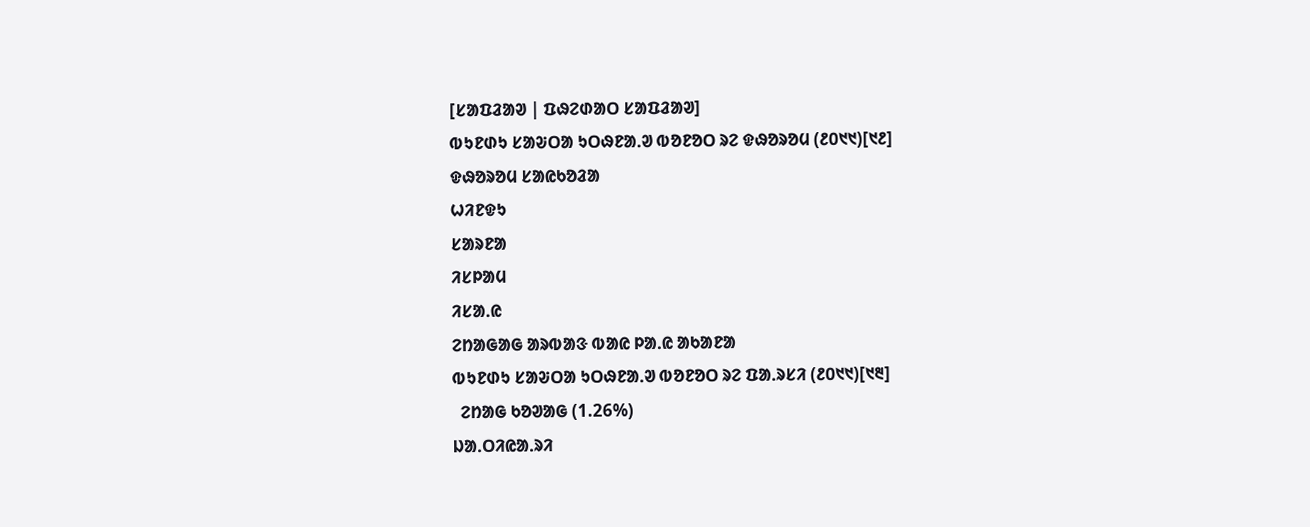[ᱥᱟᱯᱲᱟᱣ | ᱯᱷᱮᱰᱟᱛ ᱥᱟᱯᱲᱟᱣ]
ᱵᱩᱱᱰᱩ ᱥᱟᱶᱛᱟ ᱩᱛᱷᱱᱟᱹᱣ ᱵᱚᱱᱚᱛ ᱨᱮ ᱫᱷᱚᱨᱚᱢ (᱒᱐᱑᱑)[᱑᱒]
ᱫᱷᱚᱨᱚᱢ ᱥᱟᱭᱠᱚᱲᱟ
ᱦᱤᱱᱫᱩ
ᱥᱟᱨᱱᱟ
ᱤᱥᱞᱟᱢ
ᱤᱥᱟᱹᱭ
ᱮᱴᱟᱜᱟᱜ ᱟᱨᱵᱟᱝ ᱵᱟᱭ ᱞᱟᱹᱭ ᱟᱠᱟᱱᱟ
ᱵᱩᱱᱰᱩ ᱥᱟᱶᱛᱟ ᱩᱛᱷᱱᱟᱹᱣ ᱵᱚᱱᱚᱛ ᱨᱮ ᱯᱟᱹᱨᱥᱤ (᱒᱐᱑᱑)[᱑᱓]
  ᱮᱴᱟᱜ ᱠᱚᱣᱟᱜ (1.26%)
ᱡᱟᱹᱛᱤᱭᱟᱹᱨᱤ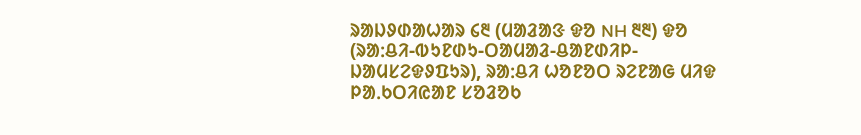ᱨᱟᱡᱽᱰᱟᱦᱟᱨ ᱔᱓ (ᱢᱟᱲᱟᱝ ᱫᱚ NH ᱓᱓) ᱫᱚ (ᱨᱟᱺᱪᱤ-ᱵᱩᱱᱰᱩ-ᱛᱟᱢᱟᱲ-ᱪᱟᱱᱰᱤᱞ-ᱡᱟᱢᱥᱮᱫᱽᱯᱩᱨ), ᱨᱟᱺᱪᱤ ᱦᱚᱱᱚᱛ ᱨᱮᱱᱟᱜ ᱢᱤᱫ ᱞᱟᱹᱠᱛᱤᱭᱟᱱ ᱥᱚᱲᱚᱠ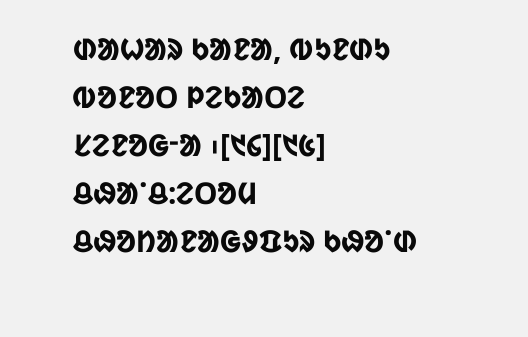ᱰᱟᱦᱟᱨ ᱠᱟᱱᱟ, ᱵᱩᱱᱰᱩ ᱵᱚᱱᱚᱛ ᱞᱮᱠᱟᱛᱮ ᱥᱮᱱᱚᱜᱼᱟ ᱾[᱑᱔][᱑᱕]
ᱪᱷᱟᱸᱪ:ᱮᱛᱚᱢ ᱪᱷᱚᱴᱟᱱᱟᱜᱽᱯᱩᱨ ᱠᱷᱚᱸᱰ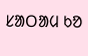ᱥᱟᱛᱟᱢ ᱠᱚ